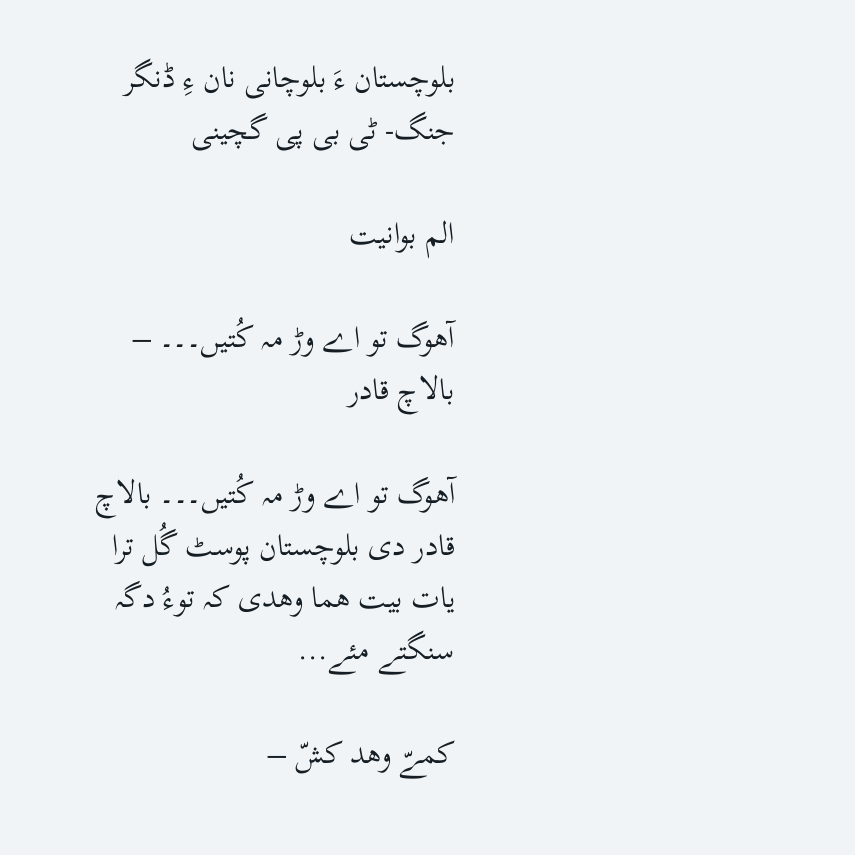بلوچستان ءَ بلوچانی نان ءِ ڈنگر جنگ- ٹی بی پی گچینی

الم بوانیت

آھوگ تو اے وڑ مہ کُتیں۔۔۔ – بالاچ قادر

آھوگ تو اے وڑ مہ کُتیں۔۔۔ بالاچ قادر دی بلوچستان پوسٹ گُل ترا یات بیت ھما وھدی کہ توءُ دگہ سنگتے مئے...

کمےّ وھد کشّ –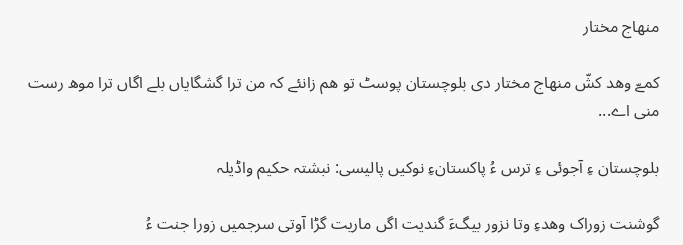منھاج مختار

کمےّ وھد کشّ منھاج مختار دی بلوچستان پوسٹ تو ھم زانئے کہ من ترا گشگایاں بلے اگاں ترا موھ رست منی اے...

بلوچستان ءِ آجوئی ءِ ترس ءُ پاکستانءِ نوکیں پالیسی: نبشتہ حکیم واڈیلہ

گوشنت زوراک وھدءِ وتا نزور بیگءَ گندیت اگں ماریت گڑا آوتی سرجمیں زورا جنت ءُ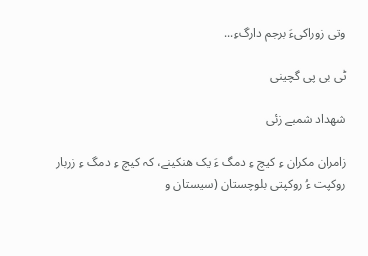وتی زوراکیءَ برجم دارگءِ...

ٹی بی پی گچینی

شھداد شمبے زئی

زامران مکران ءِ کیچ ءِ دمگ ءَ یک ھنکینے، کہ کیچ ءِ دمگ ءِ زربار روکپت ءُ روکپتی بلوچستان (سیستان و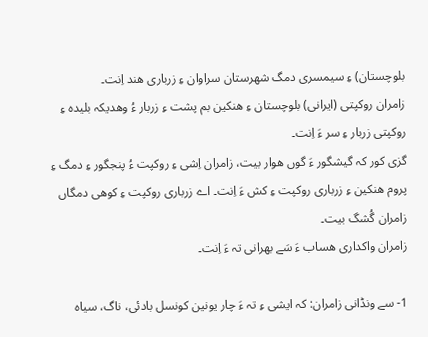بلوچستان) ءِ سیمسری دمگ شھرستان سراوان ءِ زرباری ھند اِنت۔
زامران روکپتی (ایرانی) بلوچستان ءِ ھنکین بم پشت ءِ زربار ءُ وھدیکہ بلیدہ ءِ روکپتی زربار ءِ سر ءَ اِنت۔
گزی کور کہ گیشگور ءَ گوں ھوار بیت، زامران اِشی ءِ روکپت ءُ پنجگور ءِ دمگ ءِ پروم ھنکین ءِ زرباری روکپت ءِ کش ءَ اِنت۔ اے زرباری روکپت ءِ کوھی دمگاں زامران گُشگ بیت۔
زامران واکداری ھساب ءَ سَے بھرانی تہ ءَ اِنت۔

1- سے ونڈانی زامران: کہ ایشی ءِ تہ ءَ چار یونین کونسل بادئی، ناگ، سیاہ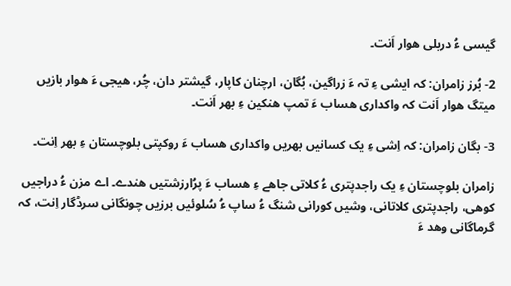گیسی ءُ دربلی ھوار اَنت۔

2- بُرز زامران: کہ ایشی ءِ تہ ءَ زراگین، بُگان، ارچنان کاپار، گیشتر دان، چُر، ھیجی ءَ ھوار بازیں میتگ ھوار اَنت کہ واکداری ھساب ءَ تمپ ھنکین ءِ بھر اَنت۔

3- بگان زامران: کہ اِشی ءِ یک کسانیں بھریں واکداری ھساب ءَ روکپتی بلوچستان ءِ بھر اِنت۔

زامران بلوچستان ءِ یک راجدپتری ءُ کلاتی جاھے ءِ ھساب ءَ پرُارزشتیں ھندے۔ اے مزن ءُ دراجیں کوھی، راجدپتری کلاتانی، وشیں کورانی شنگ ءُ ساپ ءُ سُلوئیں برزیں چونگانی سرڈگار اِنت، کہ گرماگانی وھد ءَ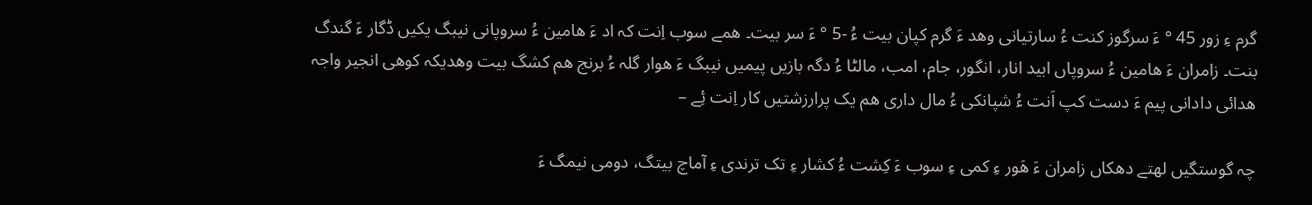گرم ءِ زور 45 ° ءَ سرگوز کنت ءُ سارتیانی وھد ءَ گرم کپان بیت ءُ -5 ° ءَ سر بیت۔ ھمے سوب اِنت کہ اد ءَ ھامین ءُ سروپانی نیبگ یکیں ڈگار ءَ گندگ بنت۔ زامران ءَ ھامین ءُ سروپاں ابید انار، انگور، جام، امب، مالٹا ءُ دگہ بازیں پیمیں نیبگ ءَ ھوار گلہ ءُ برنج ھم کشگ بیت وھدیکہ کوھی انجیر واجہ ھدائی دادانی پیم ءَ دست کپ اَنت ءُ شپانکی ءُ مال داری ھم یک پرارزشتیں کار اِنت ئِے –

چہ گوستگیں لھتے دھکاں زامران ءَ ھَور ءِ کمی ءِ سوب ءَ کِشت ءُ کشار ءِ تک ترندی ءِ آماچ بیتگ، دومی نیمگ ءَ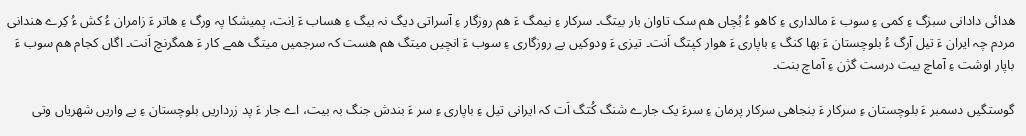ھدائی دادانی سبزگ ءِ کمی ءِ سوب ءَ مالداری ءِ کاھو ءُ بُچاں ھم سک تاوان بار بیتگ۔ سرکار ءِ نیمگ ءَ ھم روزگار ءِ آسراتی دیگ نہ بیگ ءِ ھساب ءَ اِنت، پمیشکا پہ ورگ ءِ ھاتر ءَ زامران ءُ کش ءُ کِرے ھندانی مردم چہ ایران ءَ تیل آرگ ءُ بلوچستان ءَ بھا کنگ ءِ باپاری ءَ ھوار کپتگ اَنت۔ تیزی ءَ ودوکیں بے روزگاری ءِ سوب ءَ انچیں میتگ ھم ھست کہ سرجمیں میتگ ھمے کار ءَ ھمگرنچ اَنت۔ اگاں کجام ھم سوب ءَ باپار اوشت ءِ آماچ بیت درست گژن ءِ آماچ بنت۔

گوستگیں دسمبر ءَ بلوچستان ءِ سرکار ءَ بنجاھی سرکار پرمان ءِ سرءَ یک جارے شنگ کُتگ اَت کہ ایرانی تیل ءِ باپاری ءِ سر ءَ بندش جنگ بہ بیت، اے جار ءَ پد زرداریں بلوچستان ءِ بے واریں شھریاں وتی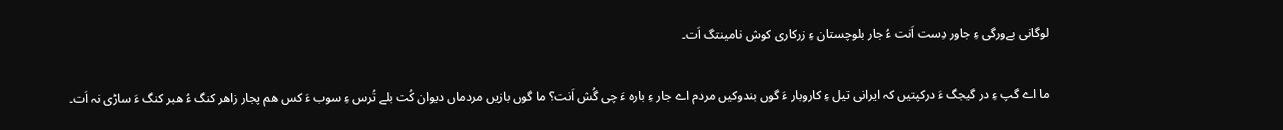لوگانی بےورگی ءِ جاور دِست اَنت ءُ جار بلوچستان ءِ زرکاری کوش نامینتگ اَت۔

ما اے گپ ءِ در گیجگ ءَ درکپتیں کہ ایرانی تیل ءِ کاروبار ءَ گوں بندوکیں مردم اے جار ءِ بارہ ءَ چی گُش اَنت؟ ما گوں بازیں مردماں دیوان کُت بلے تُرس ءِ سوب ءَ کس ھم پجار زاھر کنگ ءُ ھبر کنگ ءَ ساڑی نہ اَت۔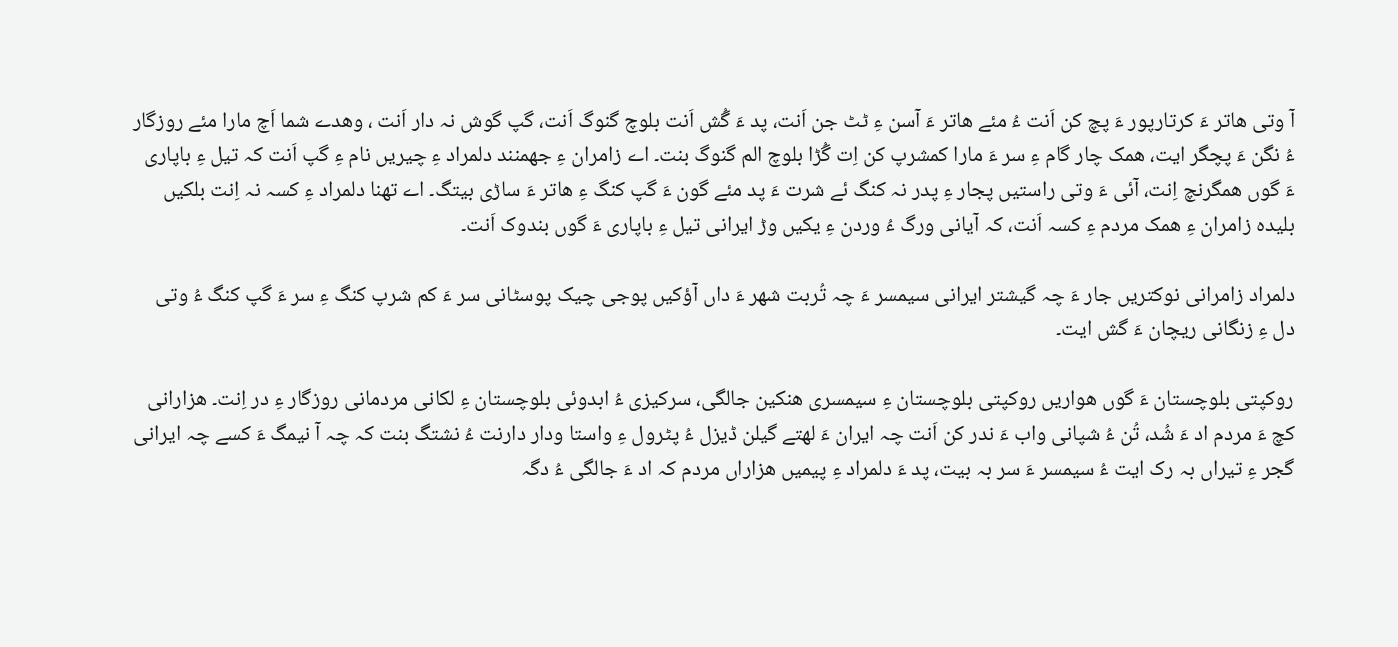آ وتی ھاتر ءَ کرتارپور ءَ پچ کن اَنت ءُ مئے ھاتر ءَ آسن ءِ ٹٹ جن اَنت، پد ءَ گُش اَنت بلوچ گنوگ اَنت، گپ گوش نہ دار اَنت ، وھدے شما اَچ مارا مئے روزگار ءُ نگن ءَ پچگر ایت، ھمک چار گام ءِ سر ءَ مارا کمشرپ کن اِت گُڑا بلوچ الم گنوگ بنت۔ اے زامران ءِ جھمنند دلمراد ءِ چیریں نام ءِ گپ اَنت کہ تیل ءِ باپاری ءَ گوں ھمگرنچ اِنت، آئی ءَ وتی راستیں پجار ءِ پدر نہ کنگ ئے شرت ءَ پد مئے گون ءَ گپ کنگ ءِ ھاتر ءَ ساڑی بیتگ۔ اے تھنا دلمراد ءِ کسہ نہ اِنت بلکیں بلیدہ زامران ءِ ھمک مردم ءِ کسہ اَنت، کہ آیانی ورگ ءُ وردن ءِ یکیں وڑ ایرانی تیل ءِ باپاری ءَ گوں بندوک اَنت۔

دلمراد زامرانی نوکتریں جار ءَ چہ گیشتر ایرانی سیمسر ءَ چہ تُربت شھر ءَ داں آؤکیں پوجی چیک پوسٹانی سر ءَ کم شرپ کنگ ءِ سر ءَ گپ کنگ ءُ وتی دل ءِ زنگانی ریچان ءَ گش ایت۔

روکپتی بلوچستان ءَ گوں ھواریں روکپتی بلوچستان ءِ سیمسری ھنکین جالگی، سرکیزی ءُ ابدوئی بلوچستان ءِ لکانی مردمانی روزگار ءِ در اِنت۔ ھزارانی کچ ءَ مردم اد ءَ شُد، تُن ءُ شپانی واب ءَ ندر کن اَنت چہ ایران ءَ لھتے گیلن ڈیزل ءُ پٹرول ءِ واستا ودار دارنت ءُ نشتگ بنت کہ چہ آ نیمگ ءَ کسے چہ ایرانی گجر ءِ تیراں بہ رک ایت ءُ سیمسر ءَ سر بہ بیت، پد ءَ دلمراد ءِ پیمیں ھزاراں مردم کہ اد ءَ جالگی ءُ دگہ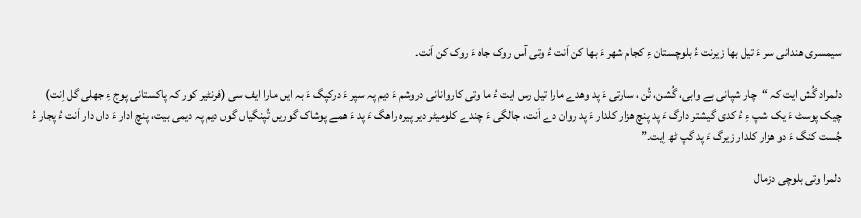سیمسری ھندانی سر ءَ تیل بھا زیرنت ءُ بلوچستان ءِ کجام شھر ءَ بھا کن اَنت ءُ وتی آس روک جاہ ءَ روک کن اَنت۔

دلمراد گُش ایت کہ “چار شپانی بے وابی، گُشن، تُن ، سارتی ءَ پد وھدے مارا تیل رس ایت ءُ ما وتی کاروانانی دروشم ءَ دیم پہ سپر ءَ درکپگ ءَ بہ ایں مارا ایف سی (فرنٹیر کور کہ پاکستانی پوج ءِ جھلی گل اِنت) چیک پوسٹ ءَ یک شپ ءِ ءُ کدی گیشتر دارگ ءَ پد پنچ ھزار کلدار ءَ پد روان دے اَنت، جالگی ءَ چندے کلومیٹر دیر پیرہ راھگ ءَ پد ءَ ھمے پوشاک گوریں تُپنگیاں گوں دیم پہ دیمی بیت، پنچ ادار ءَ داں دار اَنت ءُ پجار ءُ جُست کنگ ءَ دو ھزار کلدار زیرگ ءَ پد گپ ٹھ اِیت۔”

دلمرا وتی بلوچی دزمال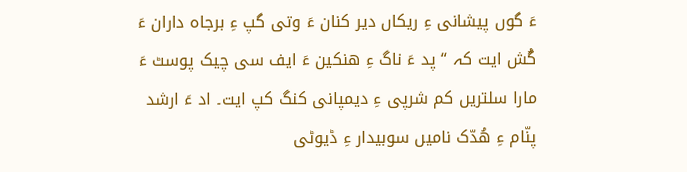ءَ گوں پیشانی ءِ ریکاں دیر کنان ءَ وتی گپ ءِ برجاہ داران ءَ گُش ایت کہ “ پد ءَ ناگ ءِ ھنکین ءَ ایف سی چیک پوسٹ ءَ مارا سلتریں کم شرپی ءِ دیمپانی کنگ کپ ایت۔ اد ءَ ارشد پنّام ءِ ھُدّک نامیں سوبیدار ءِ ڈیوٹی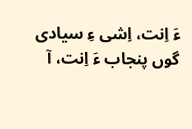ءَ اِنت، اِشی ءِ سیادی گوں پنجاب ءَ اِنت، آ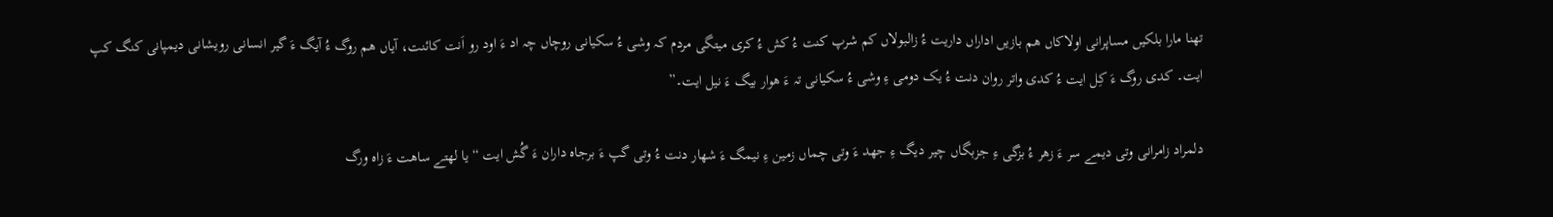تھنا مارا بلکیں مساپرانی اولاکاں ھم بازیں اداراں داریت ءُ زالبولاں کم شرپ کنت ءُ کش ءُ کری میتگی مردم کہ وشی ءُ سکیانی روچاں چہ اد ءَ اود رو اَنت کائنت، آیاں ھم روگ ءُ آیگ ءَ گیر انسانی رویشانی دیمپانی کنگ کپ ایت۔ کدی روگ ءَ کِل ایت ءُ کدی واتر روان دنت ءُ یک دومی ءِ وشی ءُ سکیانی تہ ءَ ھوار بیگ ءَ نیل ایت۔”

دلمراد زامرانی وتی دیمے سر ءَ زھر ءُ بزگی ءِ جزبگاں چیر دیگ ءِ جھد ءَ وتی چماں زمین ءِ نیمگ ءَ شھار دنت ءُ وتی گپ ءَ برجاہ داران ءَ گُش ایت “ یا لھتے ساھت ءَ زاہ ورگ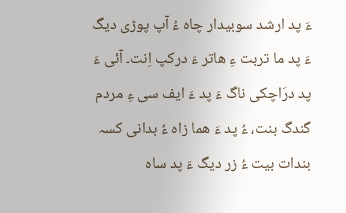ءَ پد ارشد سوبیدار چاہ ءُ آپ پوڑی دیگ ءَ پد ما تربت ءِ ھاتر ءَ درکپ اِنت۔ آئی ءَ پد درَاچکی ناگ ءَ پد ءَ ایف سی ءِ مردم گندگ بنت، ءُ پد ءَ ھما زاہ ءُ بدانی کسہ بندات بیت ءُ زر دیگ ءَ پد ساہ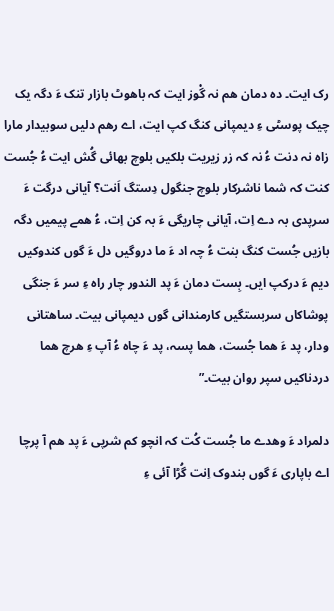رک ایت۔ دہ دمان ھم نہ گْوز ایت کہ باھوٹ بازار تنک ءَ دگہ یک چیک پوسٹی ءِ دیمپانی کنگ کپ ایت، اے رھم دلیں سوبیدار مارا زاہ نہ دنت ءُ نہ کہ زر زیریت بلکیں بلوچ بھائی گُش ایت ءُ جُست کنت کہ شما ناشرکار بلوچ جنگول دِستگ اَنت؟ آیانی درگت ءَ سرپدی بہ دے اِت، آیانی چاریگی ءَ بہ کن اِت، ءُ ھمے پیمیں دگہ بازیں جُست کنگ بنت ءُ چہ اد ءَ ما دروگیں دل ءَ گوں کندوکیں دیم ءَ درکپ ایں۔ بِست دمان ءَ پد الندور چار راہ ءِ سر ءَ جنگی پوشاکاں سربستگیں کارمندانی گوں دیمپانی بیت۔ ساھتانی ودار، پد ءَ ھما جُست، ھما پسہ، پد ءَ چاہ ءُ آپ ءِ ھرچ ھما دردناکیں سپر روان بیت۔”

دلمراد ءَ وھدے ما جُست کُت کہ انچو کم شرپی ءَ پد ھم آ پرچا اے باپاری ءَ گوں بندوک اِنت گُڑا آئی ءِ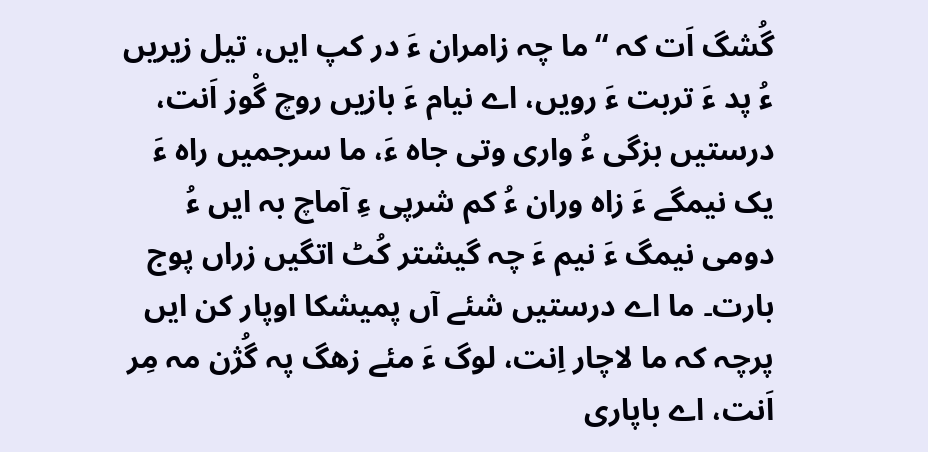گُشگ اَت کہ “ما چہ زامران ءَ در کپ ایں، تیل زیریں ءُ پد ءَ تربت ءَ رویں، اے نیام ءَ بازیں روچ گْوز اَنت، درستیں بزگی ءُ واری وتی جاہ ءَ، ما سرجمیں راہ ءَ یک نیمگے ءَ زاہ وران ءُ کم شرپی ءِ آماچ بہ ایں ءُ دومی نیمگ ءَ نیم ءَ چہ گیشتر کُٹ اتگیں زراں پوج بارت۔ ما اے درستیں شئے آں پمیشکا اوپار کن ایں پرچہ کہ ما لاچار اِنت، لوگ ءَ مئے زھگ پہ گُژن مہ مِر اَنت، اے باپاری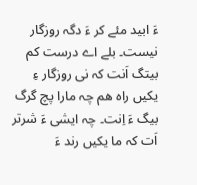ءَ ابید مئے کر ءَ دگہ روزگار نیست۔ بلے اے درست کم بیتگ اَنت کہ نی روزگار ءِ یکیں راہ ھم چہ مارا پچ گرگ بیگ ءَ اِنت۔ چہ ایشی ءَ شرتر اَت کہ ما یکیں رند ءَ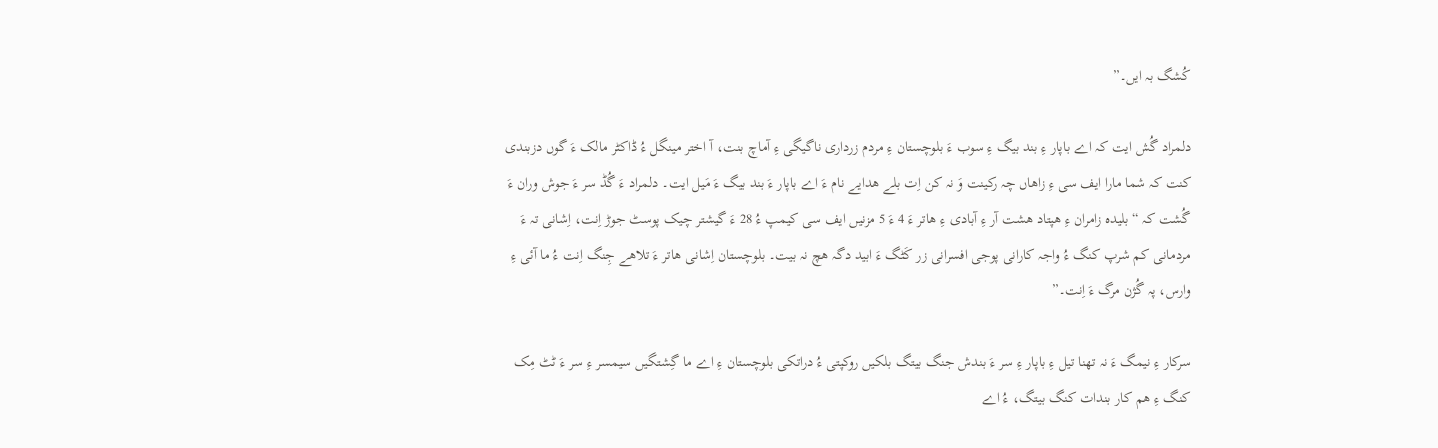کُشگ بہ ایں۔”

دلمراد گُش ایت کہ اے باپار ءِ بند بیگ ءِ سوب ءَ بلوچستان ءِ مردم زرداری ناگیگی ءِ آماچ بنت، آ اختر مینگل ءُ ڈاکٹر مالک ءَ گوں دزبندی کنت کہ شما مارا ایف سی ءِ زاھاں چہ رکینت وَ نہ کن اِت بلے ھدایے نام ءَ اے باپار ءَ بند بیگ ءَ مَیل ایت۔ دلمراد ءَ گُڈ سر ءَ جوش وران ءَ گُشت کہ “بلیدہ زامران ءِ ھپتاد ھشت آر ءِ آبادی ءِ ھاتر ءَ 4 ءَ 5 مزنیں ایف سی کیمپ ءُ 28 ءَ گیشتر چیک پوسٹ جوڑ اِنت، اِشانی تہ ءَ مردمانی کم شرپ کنگ ءُ واجہ کارانی پوجی افسرانی زر کَٹگ ءَ ابید دگہ ھچ نہ بیت۔ بلوچستان اِشانی ھاتر ءَ تلاھے جِنگ اِنت ءُ ما آئی ءِ وارس، پہ گُژن مرگ ءَ اِنت۔”

سرکار ءِ نیمگ ءَ نہ تھنا تیل ءِ باپار ءِ سر ءَ بندش جنگ بیتگ بلکیں روکپتی ءُ دراتکی بلوچستان ءِ اے ما گِشتگیں سیمسر ءِ سر ءَ ٹٹ مِک کنگ ءِ ھم کار بندات کنگ بیتگ، ءُ اے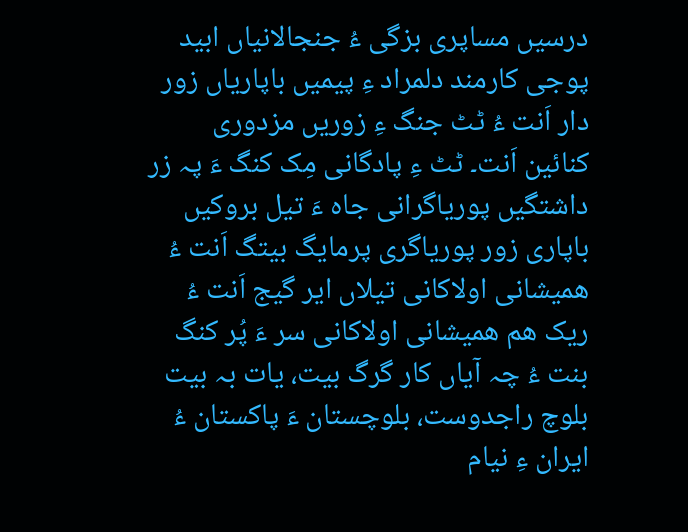درسیں مساپری بزگی ءُ جنجالانیاں ابید پوجی کارمند دلمراد ءِ پیمیں باپاریاں زور دار اَنت ءُ ٹٹ جنگ ءِ زوریں مزدوری کنائین اَنت۔ ٹٹ ءِ پادگانی مِک کنگ ءَ پہ زر داشتگیں پوریاگرانی جاہ ءَ تیل بروکیں باپاری زور پوریاگری پرمایگ بیتگ اَنت ءُ ھمیشانی اولاکانی تیلاں ایر گیج اَنت ءُ ریک ھم ھمیشانی اولاکانی سر ءَ پُر کنگ بنت ءُ چہ آیاں کار گرگ بیت، یات بہ بیت بلوچ راجدوست، بلوچستان ءَ پاکستان ءُ ایران ءِ نیام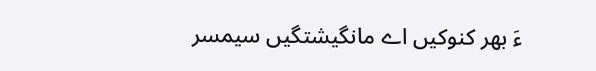ءَ بھر کنوکیں اے مانگیشتگیں سیمسر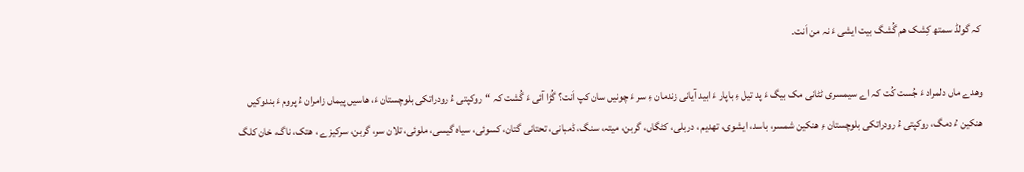کہ گولڈ سمتھ کِشک ھم گُشگ بیت ایشی ءَ نہ من اَنت۔

وھدے ماں دلمراد ءَ جُست کُت کہ اے سیمسری ٹٹانی مک بیگ ءَ پد تیل ءِ باپار ءَ ابید آیانی زندمان ءِ سر ءَ چونیں سان کپ اَنت؟ گُڑا آئی ءَ گُشت کہ “روکپتی ءُ رودراتکی بلوچستان ءَ، ھاسیں پیماں زامران ءُ پروم ءَ بندوکیں ھنکین ءُ دمگ، روکپتی ءُ رودراتکی بلوچستان ءِ ھنکین شمسر، باسد، ایشوی، تھدیم ، دربلی، کٹگاں، گربن، میتہ، سنگ، ڈمبانی، تحتانی گتان، کسوئی، سیاہ گیسی، ملوئی، تلان سر، گربن، سرکیزے ، ھتک، ناگ، خان کلگ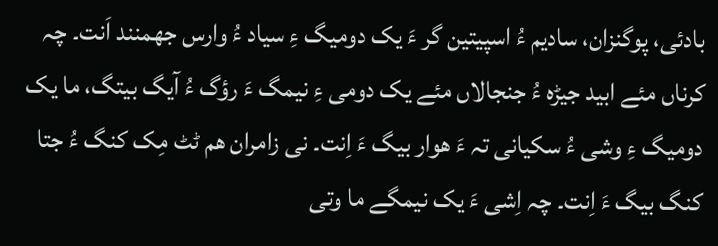بادئی، پوگنزان، سادیم ءُ اسپیتین گر ءَ یک دومیگ ءِ سیاد ءُ وارس جھمنند اَنت۔ چہ کرناں مئے ابید جیڑہ ءُ جنجالاں مئے یک دومی ءِ نیمگ ءَ رؤگ ءُ آیگ بیتگ، ما یک دومیگ ءِ وشی ءُ سکیانی تہ ءَ ھوار بیگ ءَ اِنت۔ نی زامران ھم ٹٹ مِک کنگ ءُ جتا کنگ بیگ ءَ اِنت۔ چہ اِشی ءَ یک نیمگے ما وتی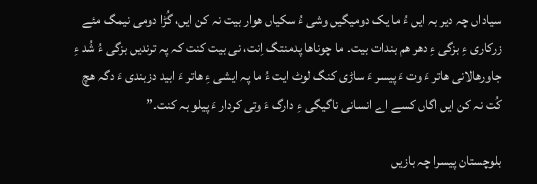سیاداں چہ دیر بہ ایں ءُ ما یک دومیگیں وشی ءُ سکیاں ھوار بیت نہ کن ایں، گُڑا دومی نیمگ مئے زرکاری ءِ بزگی ءِ دھر ھم بندات بیت۔ ما چوناھا پدمنتگ اِنت، نی بیت کنت کہ پہ ترندیں بزگی ءُ شُد ءِ جاورھالانی ھاتر ءَ وت ءَ پیسر ءَ ساڑی کنگ لوٹ ایت ءُ ما پہ ایشی ءِ ھاتر ءَ ابید دزبندی ءَ دگہ ھچ کُت نہ کن ایں اگاں کسے اے انسانی ناگیگی ءِ دارگ ءَ وتی کردار ءَ پیلو بہ کنت۔”

بلوچستان پیسرا چہ بازیں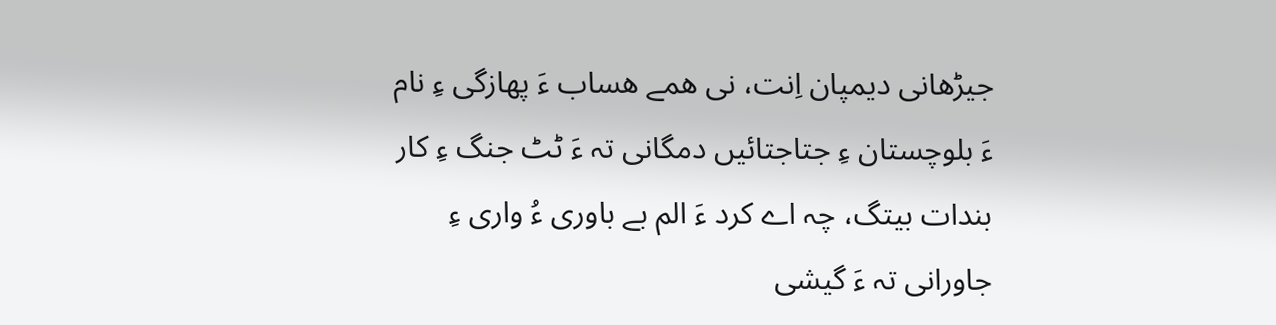جیڑھانی دیمپان اِنت، نی ھمے ھساب ءَ پھازگی ءِ نام ءَ بلوچستان ءِ جتاجتائیں دمگانی تہ ءَ ٹٹ جنگ ءِ کار بندات بیتگ، چہ اے کرد ءَ الم بے باوری ءُ واری ءِ جاورانی تہ ءَ گیشی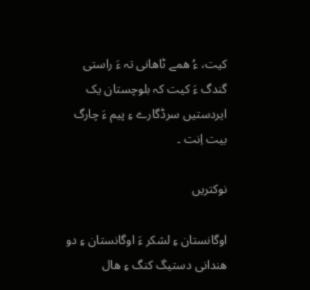کیت، ءُ ھمے ٹاھانی تہ ءَ راستی گندگ ءَ کیت کہ بلوچستان یک ایردستیں سرڈگارے ءِ پیم ءَ چارگ بیت اِنت ۔

نوکتریں

اوگانستان ءِ لشکر ءَ اوگانستان ءِ دو ھندانی دستیگ کنگ ءِ ھال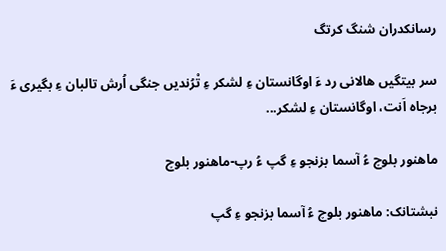رسانکدران شنگ کرتگ

سر بیتگیں ھالانی رد ءَ اوگانستان ءِ لشکر ءِ تْرُندیں جنگی اُرش تالبان ءِ بگیری ءَ برجاہ اَنت، اوگانستان ءِ لشکر...

ماھنور بلوچ ءُ آسما بزنجو ءِ گپ ءُ رپ-ماھنور بلوچ

نبشتانک: ماھنور بلوچ ءُ آسما بزنجو ءِ گپ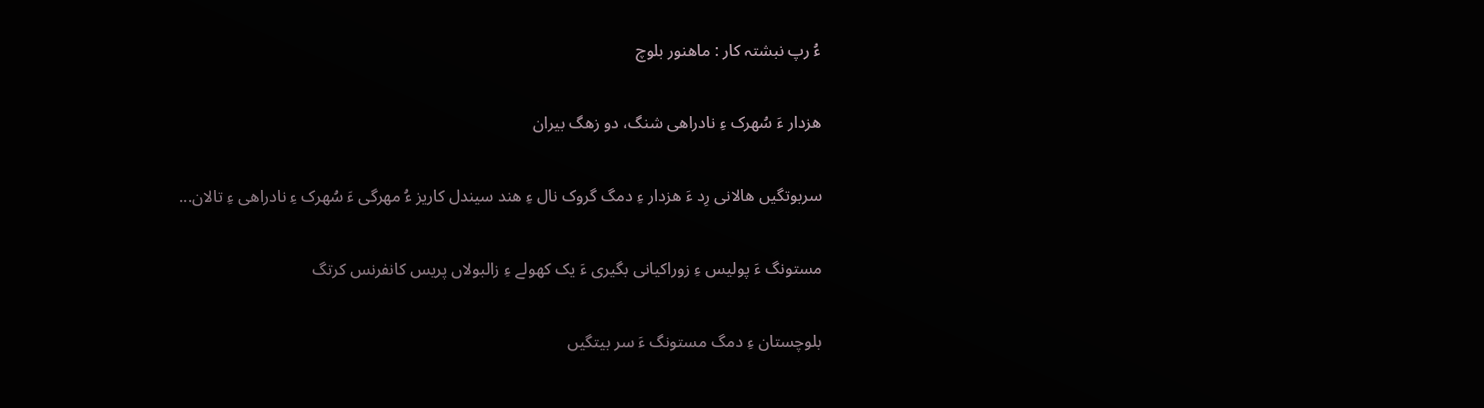ءُ رپ نبشتہ کار : ماھنور بلوچ

ھزدار ءَ سُھرک ءِ نادراھی شنگ، دو زھگ بیران

سربوتگیں ھالانی رِد ءَ ھزدار ءِ دمگ گروک نال ءِ ھند سیندل کاریز ءُ مھرگی ءَ سُھرک ءِ نادراھی ءِ تالان...

مستونگ ءَ پولیس ءِ زوراکیانی بگیری ءَ یک کھولے ءِ زالبولاں پریس کانفرنس کرتگ

بلوچستان ءِ دمگ مستونگ ءَ سر بیتگیں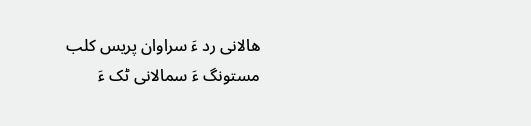ھالانی رد ءَ سراوان پریس کلب مستونگ ءَ سمالانی ٹک ءَ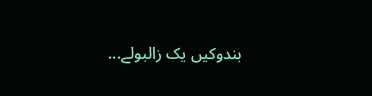بندوکیں یک زالبولے...